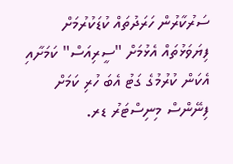ސަރުކާރުން ހަރަދުތައް ކުޑަކުރުމަށް ފިޔަވަޅުތައް އެޅުމަށް "ސީރިއަސް" ކަމަށާއި އެކަން ކުރުމުގެ ގަޓު އެބަ ހުރި ކަމަށް ފިނޭންސް މިނިސްޓަރު ޑރ.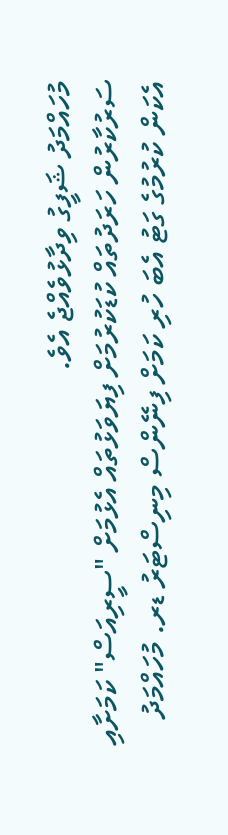މުހައްމަދު ޝަފީގު ވިދާޅުވެއްޖެ އެވެ.
ސަރުކާރުން ހަރަދުތައް ކުޑަކުރުމަށް ފިޔަވަޅުތައް އެޅުމަށް "ސީރިއަސް" ކަމަށާއި އެކަން ކުރުމުގެ ގަޓު އެބަ ހުރި ކަމަށް ފިނޭންސް މިނިސްޓަރު ޑރ. މުހައްމަދު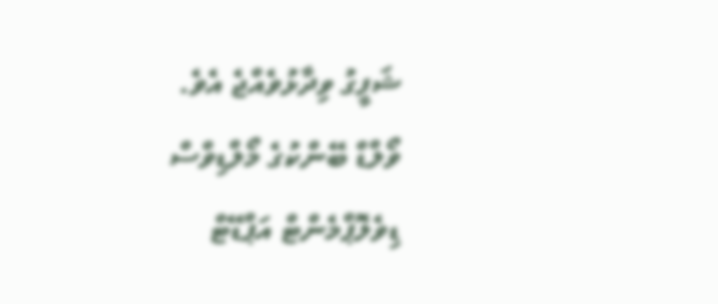ޝަފީގު ވިދާޅުވެއްޖެ އެވެ.
ވޯލްޑް ބޭންކުގެ މޯލްޑިވްސް ޑިވެލޮޕްމެންޓް އަޕްޑޭޓް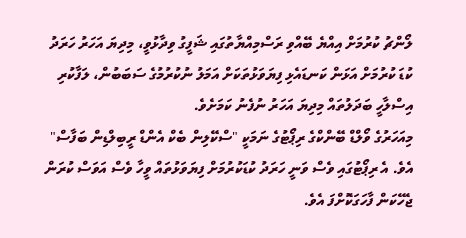ލޯންޗު ކުރުމަށް އިއްޔެ ބޭއްވި ރަސްމިއްޔާތުގައި ޝަފީގު ވިދާޅުވީ، މިދިޔަ އަހަރު ހަރަދު ކުޑަ ކުރުމަށް އަޅަން ކަނޑައެޅި ފިޔަވަޅުތަކަށް އަމަލު ނުކުރުމުގެ ސަބަބުން، ލަފާކުރި އިސްލާހީ ބަދަލުތައް މިދިޔަ އަހަރު ނުފެނު ކަމަށެވެ.
މިއަހަރުގެ ވޯލްޑް ބޭންކްގެ ރިޕޯޓުގެ ނަމަކީ "ސްކޭލިން ބެކް އެންޑް ރީބިލްޑިން ބަފާސް" އެވެ. އެ ރިޕޯޓުގައި ވެސް ވަނީ ހަރަދު ކުޑަކުރުމަށް ފިޔަވަޅުތައް ވީހާ ވެސް އަވަސް ކުރަން ޖެހޭކަން ފާހަގަކޮށްފަ އެވެ.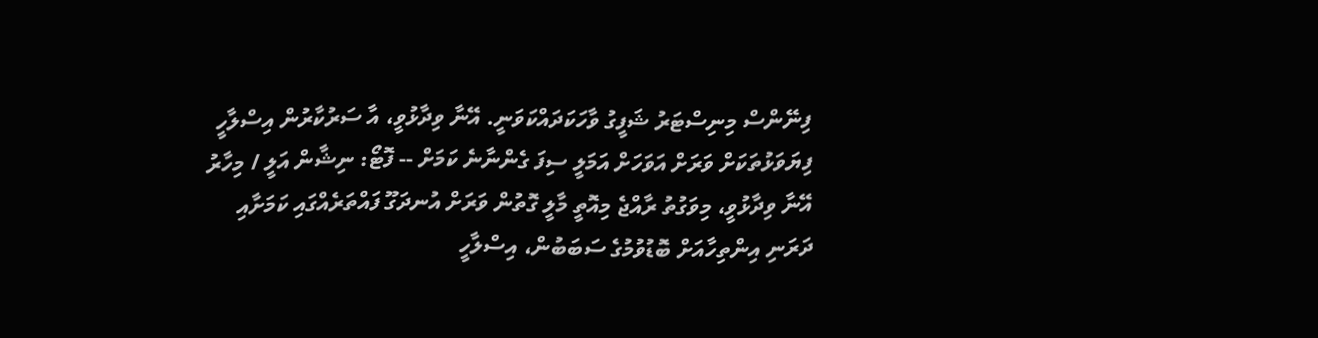ފިނޭންސް މިނިސްޓަރު ޝަފީގު ވާހަކަދައްކަވަނީ. އޭނާ ވިދާޅުވީ، އާ ސަރުކާރުން އިސްލާހީ ފިޔަވަޅުތަކަށް ވަރަށް އަވަހަށް އަމަލީ ސިފަ ގެންނާނެ ކަމަށް -- ފޮޓޯ: ނިޝާން އަލީ / މިހާރު
އޭނާ ވިދާޅުވީ، މިވަގުތު ރާއްޖެ މިއޮތީ މާލީ ގޮތުން ވަރަށް އުނދަގޫ ފައްތަރެއްގައި ކަމަށާއި ދަރަނި އިންތިހާއަށް ބޮޑުވުމުގެ ސަބަބުން، އިސްލާހީ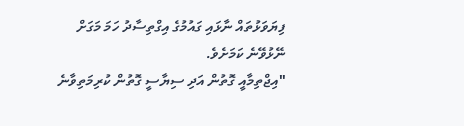ފިޔަވަޅުތައް ނާޅައި ގައުމުގެ އިގްތިސާދު ހަމަ މަގަށް ނޭޅުވޭނެ ކަމަށެވެ.
"އިޖްތިމާއީ ގޮތުން އަދި ސިޔާސީ ގޮތުން ކުރިމަތިވާނެ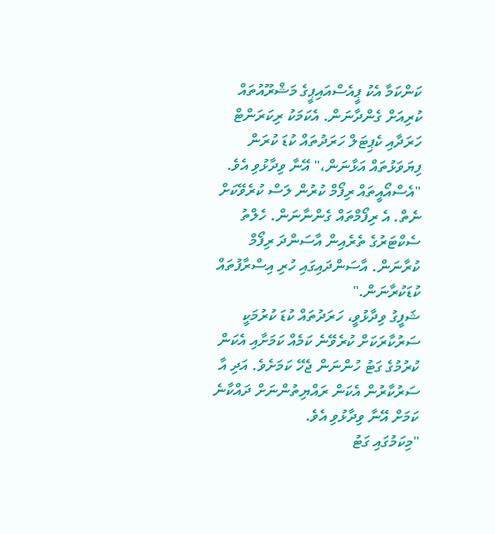ކަންކަމާ އެކު ޕީއެސްއައިޕީގެ މަޝްރޫއުތައް ކުރިއަށް ގެންދާނަން. އެކަމަކު ރިކަރަންޓް ހަރަދާއި ކެޕިޓަލް ހަރަދުތައް ކުޑަ ކުރަން ފިޔަވަޅުތައް އަޅާނަން،" އޭނާ ވިދާޅުވި އެވެ.
"އެސްއޯއީތައް ރިފޯމް ކުރުން ލަސް ކުރެވޭކަށް ނެތް. އެ ރިފޯމްތައް ގެންނާނަން. ހެލްތު ސެކްޓަރުގެ ތެރެއިން އާސަންދަ ރިފޯމް ކުރާނަން. އާސަންދައިގައި ހުރި އިސްރާފުތައް ކުޑަކުރާނަން."
ޝަފީގު ވިދާޅުވީ، ހަރަދުތައް ކުޑަ ކުރުމަކީ ސަރުކާރަކަށް ކުރެވޭނެ ކަމެއް ކަމަށާއި އެކަން ކުރުމުގެ ގަޓު ހުންނަން ޖެހޭ ކަމަށެވެ. އަދި އާ ސަރުކާރުން އެކަން ރައްޔިތުންނަށް ދައްކާނެ ކަމަށް އޭނާ ވިދާޅުވި އެވެ.
"މިކަމުގައި ގަޓު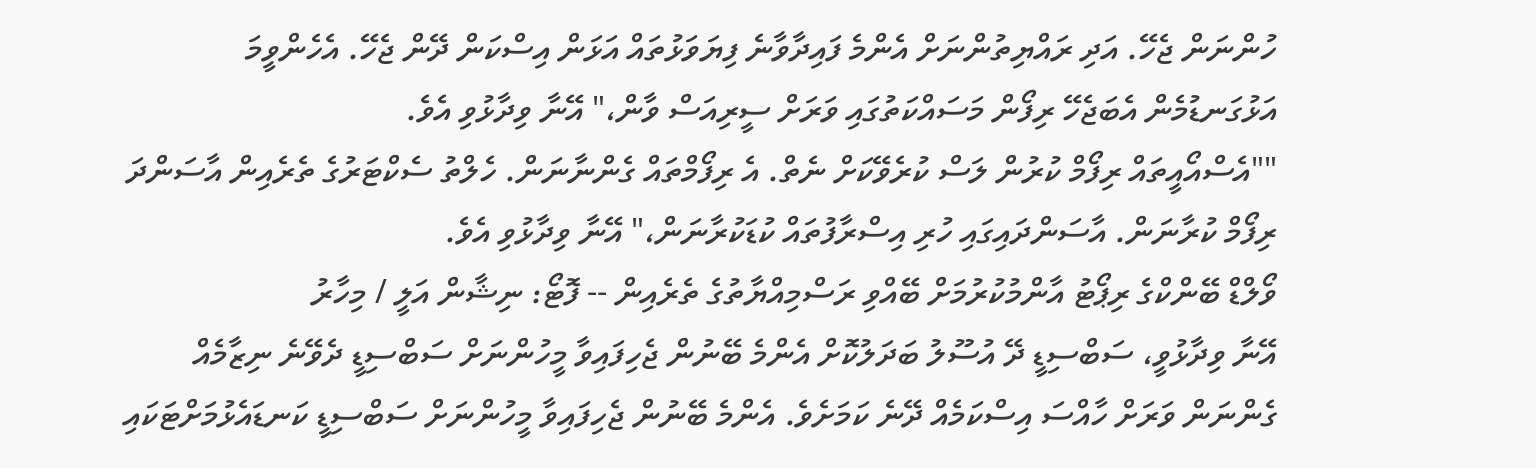ހުންނަން ޖެހޭ. އަދި ރައްޔިތުންނަށް އެންމެ ފައިދާވާނެ ފިޔަވަޅުތައް އަޅަން އިސްކަން ދޭން ޖެހޭ. އެހެންވީމަ އަޅުގަނޑުމެން އެބަޖެހޭ ރިފޯން މަސައްކަތުގައި ވަރަށް ސީރިއަސް ވާން،" އޭނާ ވިދާޅުވި އެވެ.
""އެސްއޯއީތައް ރިފޯމް ކުރުން ލަސް ކުރެވޭކަށް ނެތް. އެ ރިފޯމްތައް ގެންނާނަން. ހެލްތު ސެކްޓަރުގެ ތެރެއިން އާސަންދަ ރިފޯމް ކުރާނަން. އާސަންދައިގައި ހުރި އިސްރާފުތައް ކުޑަކުރާނަން،" އޭނާ ވިދާޅުވި އެވެ.
ވޯލްޑް ބޭންކްގެ ރިޕޯޓު އާންމުކުރުމަށް ބޭއްވި ރަސްމިއްޔާތުގެ ތެރެއިން -- ފޮޓޯ: ނިޝާން އަލީ / މިހާރު
އޭނާ ވިދާޅުވީ، ސަބްސިޑީ ދޭ އުސޫލު ބަދަލުކޮށް އެންމެ ބޭނުން ޖެހިފައިވާ މީހުންނަށް ސަބްސިޑީ ދެވޭނެ ނިޒާމެއް ގެންނަން ވަރަށް ހާއްސަ އިސްކަމެއް ދޭނެ ކަމަށެވެ. އެންމެ ބޭނުން ޖެހިފައިވާ މީހުންނަށް ސަބްސިޑީ ކަނޑައެޅުމަށްޓަކައި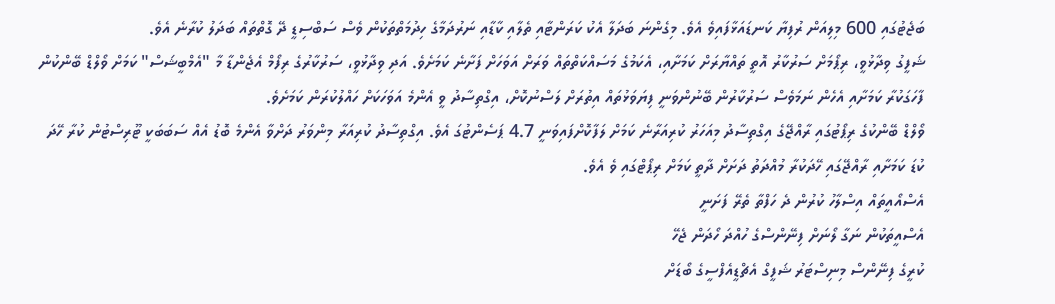ބަޖެޓުގައި 600 މިލިއަން ރުފިޔާ ކަނޑައަޅާފައިވެ އެވެ. މިގެންނަ ބަދަލާ އެކު ކަރަންޓާއި ތެލާއި ކާޑާއި ނަރުދަމާގެ ހިދުމަތްތަކުން ވެސް ސަބްސިޑީ ދޭ ގޮތްތައް ބަދަލު ކުރާނެ އެވެ.
ޝަފީގު ވިދާޅުވީ، ރިޕޯމަށް ސަރުކާރު އޮތީ ތައްޔާރަށް ކަމަށާއި، އެކަމުގެ މަސައްކަތްތައް ވަރަށް އަވަހަށް ފަށާނެ ކަމަށެވެ. އަދި ވިދާޅުވީ، ސަރުކާރުގެ ރިފޯމް އެޖެންޑާ މާ "އެމްބީޝަސް" ކަމަށް ވޯލްޑް ބޭންކުން ފާހަގަކުރާ ކަމަށާއި އެހެން ނަމަވެސް ސަރުކާރުން ބޭނުންވަނީ ފިޔަވަޅުތައް އިތުރަށް ލަސްނުކޮށް، އިގްތިސާދު ވީ އެންމެ އަވަހަކަށް ހައްލުކުރަން ކަމަށެވެ.
ވޯލްޑް ބޭންކުގެ ރިޕޯޓުގައި ރާއްޖޭގެ އިގްތިސާދު މިއަހަރު ކުރިއަރާނެ ކަމަށް ލަފާކޮށްފައިވަނީ 4.7 ޕަސެންޓުގަ އެވެ. އިގްތިސާދު ކުރިއަރާ މިންވަރު ދަށްވާ އެންމެ ބޮޑު އެއް ސަބަބަކީ ޓޫރިސްޓުން ކުރާ ހޭދަ ކުޑަ ކަމަށާއި ރާއްޖޭގައި ހޭދަކުރާ މުއްދަތު ދަށަށް ދާތީ ކަމަށް ރިޕޯޓްގައި ވެ އެވެ.
އެސްއޯއީތައް އިސްލާހު ކުރުން ދެ ހަފްތާ ތެރޭ ފަށަނީ
އެސްއީތަކުން ނަގާ ލޯނަށް ފިނޭންސްގެ ހުއްދަ ހޯދަން ޖެހޭ
ކުރީގެ ފިނޭންސް މިނިސްޓަރު ޝަފީގް އެޗްޑީއެފްސީގެ ބޯޑަށް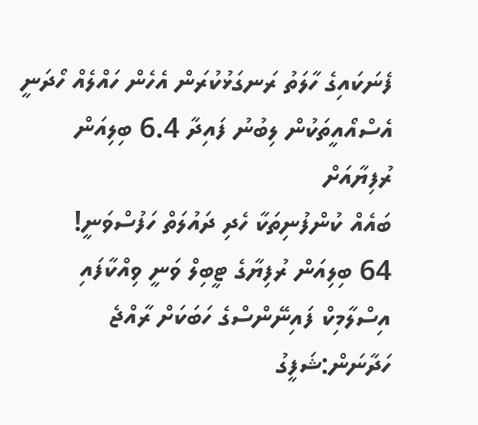ފެނަކައިގެ ހާލަތު ރަނގަޅުކުރަން އެހެން ހައްލެއް ހޯދަނީ
އެސްއޯއީތަކުން ލިބުނު ފައިދާ 6.4 ބިލިއަން ރުފިޔާއަށް
ބައެއް ކުންފުނިތަކާ ހެދި ދައުލަތް ހަފުސްވަނީ!
64 ބިލިއަން ރުފިޔާގެ ޓީބިލް ވަނީ ވިއްކާފައި
އިސްލާމިކް ފައިނޭންސްގެ ހަބަކަށް ރާއްޖެ ހަދާނަން:ޝަފީގު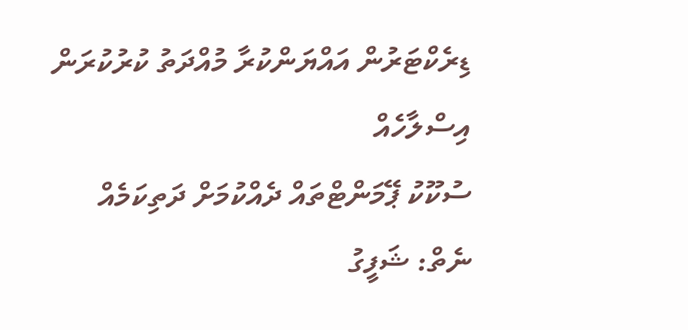ޑިރެކްޓަރުން އައްޔަންކުރާ މުއްދަތު ކުރުކުރަން އިސްލާހެއް
ސުކޫކު ޕޭމަންޓްތައް ދެއްކުމަށް ދަތިކަމެއް ނެތް: ޝަފީގު